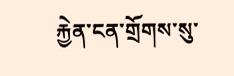རྐྱེན་ངན་གྲོགས་སུ་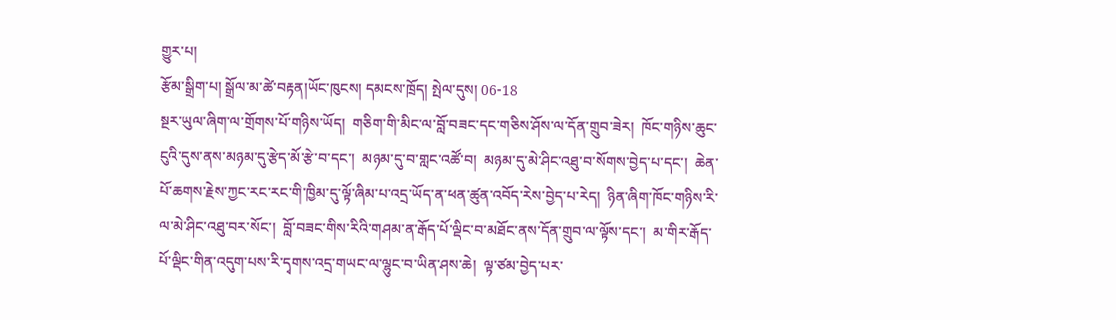གྱུར་པ།
རྩོམ་སྒྲིག་པ། སྒྲོལ་མ་ཚེ་བརྟན།ཡོང་ཁུངས། དམངས་ཁྲོད། སྤེལ་དུས། 06-18
སྔར་ཡུལ་ཞིག་ལ་གྲོགས་པོ་གཉིས་ཡོད།  གཅིག་གི་མིང་ལ་བློ་བཟང་དང་གཅིས་ཤོས་ལ་དོན་གྲུབ་ཟེར།  ཁོང་གཉིས་ཆུང་ངུའི་དུས་ནས་མཉམ་དུ་རྩེད་མོ་རྩེ་བ་དང་།  མཉམ་དུ་བ་གླང་འཚོ་བ།  མཉམ་དུ་མེ་ཤིང་འཐུ་བ་སོགས་བྱེད་པ་དང་།  ཆེན་པོ་ཆགས་རྗེས་ཀྱང་རང་རང་གི་ཁྱིམ་དུ་ལྟོ་ཞིམ་པ་འདྲ་ཡོད་ན་ཕན་ཚུན་འབོད་རེས་བྱེད་པ་རེད།  ཉིན་ཞིག་ཁོང་གཉིས་རི་ལ་མེ་ཤིང་འཐུ་བར་སོང་།  བློ་བཟང་གིས་རིའི་གཤམ་ན་རྒོད་པོ་ལྡིང་བ་མཐོང་ནས་དོན་གྲུབ་ལ་ལྟོས་དང་།  མ་གིར་རྒོད་པོ་ལྡིང་གིན་འདུག་པས་རི་དྭགས་འདྲ་གཡང་ལ་ལྷུང་བ་ཡིན་ཤས་ཆེ།  ལྟ་ཙམ་བྱེད་པར་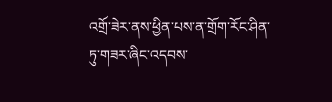འགྲོ་ཟེར་ནས་ཕྱིན་པས་ན་གྲོག་རོང་ཤིན་ཏུ་གཟར་ཞིང་འདབས་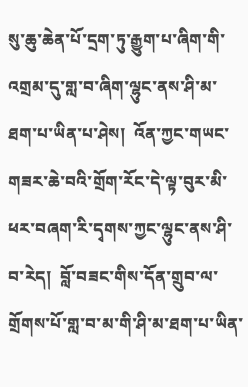སུ་ཆུ་ཆེན་པོ་དྲག་ཏུ་རྒྱུག་པ་ཞིག་གི་འགྲམ་དུ་གླ་བ་ཞིག་ལྷུང་ནས་ཤི་མ་ཐག་པ་ཡིན་པ་ཤེས།  འོན་ཀྱང་གཡང་གཟར་ཆེ་བའི་གྲོག་རོང་དེ་ལྟ་བུར་མི་ཕར་བཞག་རི་དྭགས་ཀྱང་ལྷུང་ནས་ཤི་བ་རེད།  བློ་བཟང་གིས་དོན་གྲུབ་ལ་གྲོགས་པོ་གླ་བ་མ་གི་ཤི་མ་ཐག་པ་ཡིན་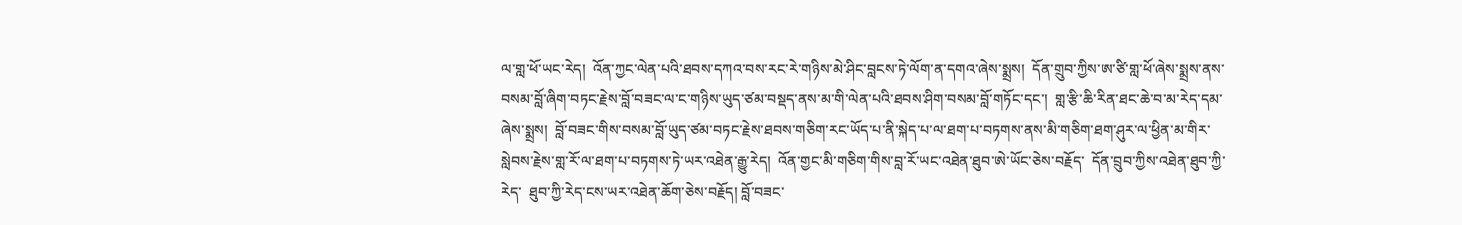ལ་གླ་ཕོ་ཡང་རེད།  འོན་ཀྱང་ལེན་པའི་ཐབས་དཀའ་བས་རང་རེ་གཉིས་མེ་ཤིང་བླངས་ཏེ་ལོག་ན་དགའ་ཞེས་སྨྲས།  དོན་གྲུབ་ཀྱིས་ཨ་ཙི་གླ་ཕོ་ཞེས་སྨྲས་ནས་བསམ་བློ་ཞིག་བཏང་རྗེས་བློ་བཟང་ལ་ང་གཉིས་ཡུད་ཙམ་བསྡད་ནས་མ་གི་ལེན་པའི་ཐབས་ཤིག་བསམ་བློ་གཏོང་དང་།  གླ་རྩི་ཆི་རིན་ཐང་ཆེ་བ་མ་རེད་དམ་ཞེས་སྨྲས།  བློ་བཟང་གིས་བསམ་བློ་ཡུད་ཙམ་བཏང་རྗེས་ཐབས་གཅིག་རང་ཡོད་པ་ནི་སྐེད་པ་ལ་ཐག་པ་བཏགས་ནས་མི་གཅིག་ཐག་ཤུར་ལ་ཕྱིན་མ་གིར་སླེབས་རྗེས་གླ་རོ་ལ་ཐག་པ་བཏགས་ཏེ་ཡར་འཐེན་རྒྱུ་རེད།  འོན་གྱང་མི་གཅིག་གིས་བླ་རོ་ཡང་འཐེན་ཐུབ་ཨེ་ཡོང་ཅེས་བརྗོད་  དོན་བྲུབ་ཀྱིས་འཐེན་ཐུབ་ཀྱི་རེད་  ཐུབ་ཀྱི་རེད་ངས་ཡར་འཐེན་ཆོག་ཅེས་བརྗོད། བློ་བཟང་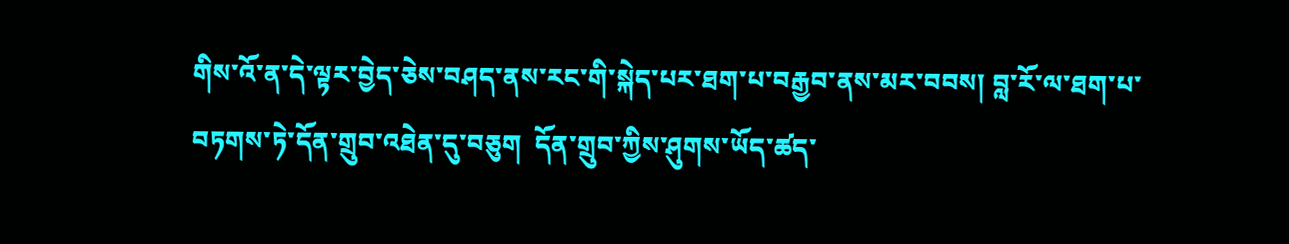གིས་འོ་ན་དེ་ལྟར་བྱེད་ཅེས་བཤད་ནས་རང་གི་སྐེད་པར་ཐག་པ་བརྒྱབ་ནས་མར་བབས། བླ་རོ་ལ་ཐག་པ་བཏགས་ཏེ་དོན་གྲུབ་འཐེན་དུ་བཅུག  དོན་གྲུབ་ཀྱིས་ཤུགས་ཡོད་ཚད་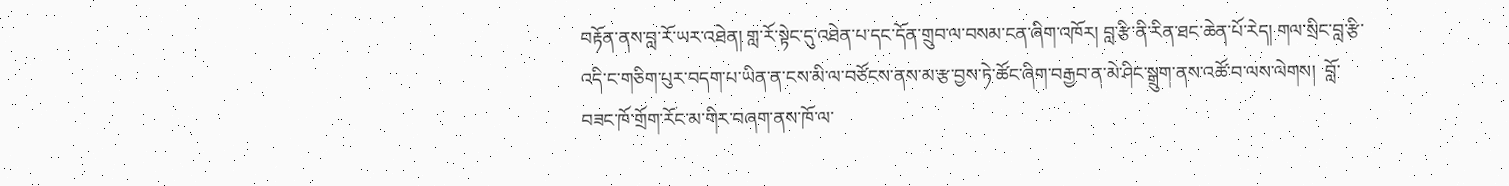བརྟོན་ནས་བླ་རོ་ཡར་འཐེན། གླ་རོ་སྟེང་དུ་འཐེན་པ་དང་དོན་གྲུབ་ལ་བསམ་ངན་ཞིག་འཁོར། བླ་རྩི་ནི་རིན་ཐང་ཆེན་པོ་རེད། གལ་སྲིང་བླ་རྩི་འདི་ང་གཅིག་པུར་བདག་པ་ཡིན་ན་ངས་མི་ལ་བཙོངས་ནས་མ་རྩ་བྱས་ཏེ་ཚོང་ཞིག་བརྒྱབ་ན་མེ་ཤིང་སྒྲུག་ནས་འཚོ་བ་ལས་ལེགས།  བློ་བཟང་ཁོ་གྲོག་རོང་མ་གིར་བཞག་ནས་ཁོ་ལ་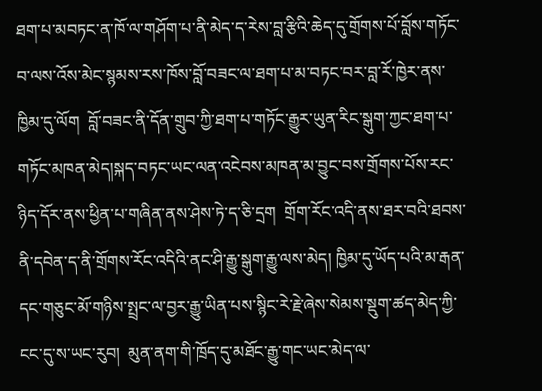ཐག་པ་མབཏང་ན་ཁོ་ལ་གཤོག་པ་ནི་མེད་ད་རེས་བླ་རྩིའི་ཆེད་དུ་གྲོགས་པོ་བློས་གཏོང་བ་ལས་འོས་མེང་སྙམས་རས་ཁོས་བློ་བཟང་ལ་ཐག་པ་མ་བཏང་བར་བླ་རོ་ཁྱེར་ནས་ཁྱིམ་དུ་ལོག  བློ་བཟང་ནི་དོན་གྲུབ་ཀྱི་ཐག་པ་གཏོང་རྒྱུར་ཡུན་རིང་སྒུག་ཀྱང་ཐག་པ་གཏོང་མཁན་མེད།སྐད་བཏང་ཡང་ལན་འངེབས་མཁན་མ་བྱུང་བས་གྲོགས་པོས་རང་ཉིད་དོར་ནས་ཕྱིན་པ་གཞིན་ནས་ཤེས་ཏེ་ད་ཅི་དྲག  གྲོག་རོང་འདི་ནས་ཐར་བའི་ཐབས་ནི་དབེན་ད་ནི་གྲོགས་རོང་འདིའི་ནང་ཤི་རྒྱུ་སྒུག་རྒྱུ་ལས་མེད། ཁྱིམ་དུ་ཡོད་པའི་མ་རྒན་དང་གཅུང་མོ་གཉིས་སྤྲང་ལ་བྱར་རྒྱུ་ཡིན་པས་སྙིང་རེ་རྗེ་ཞེས་སེམས་སྡུག་ཚད་མེད་ཀྱི་ངང་དུ་ས་ཡང་རུབ།  མུན་ནག་གི་ཁྲོད་དུ་མཐོང་རྒྱུ་གང་ཡང་མེད་ལ་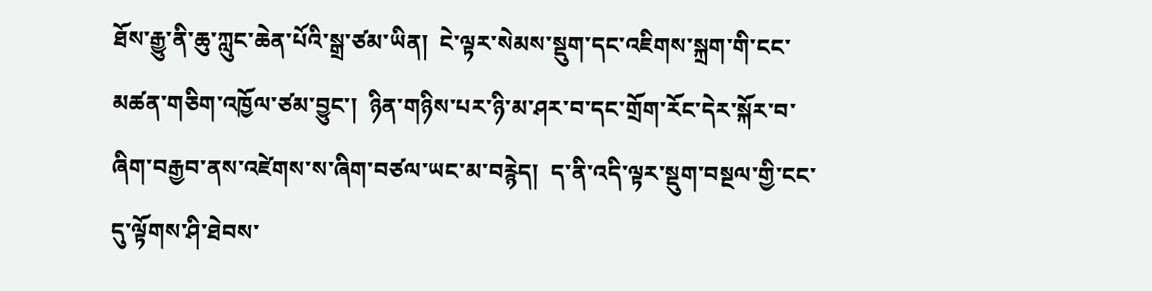ཐོས་རྒྱུ་ནི་ཆུ་ཀླུང་ཆེན་པོའི་སྒྲ་ཙམ་ཡིན།  ངེ་ལྟར་སེམས་སྡུག་དང་འཇིགས་སྐྲག་གི་ངང་མཚན་གཅིག་འཁྱོལ་ཙམ་བྱུང་།  ཉིན་གཉིས་པར་ཉི་མ་ཤར་བ་དང་གྲོག་རོང་དེར་སྐོར་བ་ཞིག་བརྒྱབ་ནས་འཛེགས་ས་ཞིག་བཙལ་ཡང་མ་བརྙེད།  ད་ནི་འདི་ལྟར་སྡུག་བསྔལ་གྱི་ངང་དུ་ལྟོགས་ཤི་ཐེབས་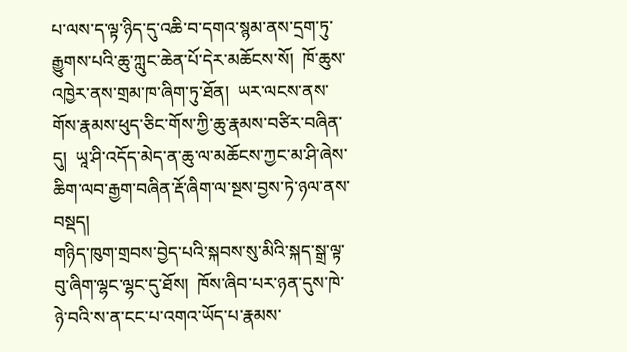པ་ལས་ད་ལྟ་ཉིད་དུ་འཆི་བ་དགའ་སྙམ་ནས་དྲག་ཏུ་རྒྱུགས་པའི་ཆུ་ཀླུང་ཆེན་པོ་དེར་མཆོངས་སོ།  ཁོ་ཆུས་འཁྱེར་ནས་གྲམ་ཁ་ཞིག་ཏུ་ཐོན།  ཡར་ལངས་ནས་གོས་རྣམས་ཕུད་ཅིང་གོས་ཀྱི་ཆུ་རྣམས་བཙིར་བཞིན་དུ།  ཡཱ་ཤི་འདོད་མེད་ན་ཆུ་ལ་མཆོངས་ཀྱང་མ་ཤི་ཞེས་ཆིག་ལབ་རྒྱག་བཞིན་རྡོ་ཞིག་ལ་སྔས་བྱས་ཏེ་ཉལ་ནས་བསྡད།
གཉིད་ཁུག་གྲབས་བྱེད་པའི་སྐབས་སུ་མིའི་སྐད་སྒྲ་ལྟ་བུ་ཞིག་ལྷང་ལྷང་དུ་ཐོས།  ཁོས་ཞིབ་པར་ཉན་དུས་ཁེ་ཉེ་བའི་ས་ན་ངང་པ་འགའ་ཡོད་པ་རྣམས་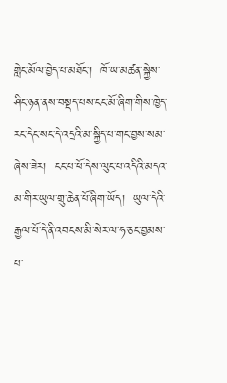གླེང་མོལ་བྱེད་པ་མཐོང་།  ཁོ་ཡ་མཚན་སྐྱེས་ཤིང་ཉན་ནས་བསྡད་པས་ངང་མོ་ཞིག་གིས་ཁྱེད་རང་དེང་སང་དེ་འདྲའི་མ་སྐྱིད་པ་གང་བྱས་སམ་ཞེས་ཟེར།  ངང་པ་ཕོ་དེས་ལུང་པ་འདིའི་མདའ་མ་གིར་ཡུལ་གྲུ་ཆེན་པོ་ཞིག་ཡོད།  ཡུལ་དེའི་རྒྱལ་པོ་དེ་ནི་འབངས་མི་སེར་ལ་ཧ་ཅང་བྱམས་པ་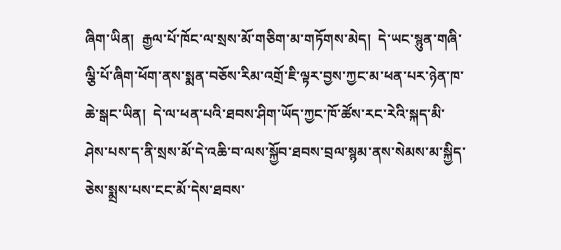ཞིག་ཡིན།  རྒྱལ་པོ་ཁོང་ལ་སྲས་མོ་གཅིག་མ་གཏོགས་མེད།  དེ་ཡང་སྙུན་གཞི་ལྕི་པོ་ཞིག་ཕོག་ནས་སྨན་བཅོས་རིམ་འགྲོ་ཇི་ལྟར་བྱས་ཀྱང་མ་ཕན་པར་ཉེན་ཁ་ཆེ་སྒང་ཡིན།  དེ་ལ་ཕན་པའི་ཐབས་ཤིག་ཡོད་ཀྱང་ཁོ་ཚོས་རང་རེའི་སྐད་མི་ཤེས་པས་ད་ནི་སྲས་མོ་དེ་འཆི་བ་ལས་སྐྱོབ་ཐབས་བྲལ་སྙམ་ནས་སེམས་མ་སྐྱིད་ཅེས་སྨྲས་པས་ངང་མོ་དེས་ཐབས་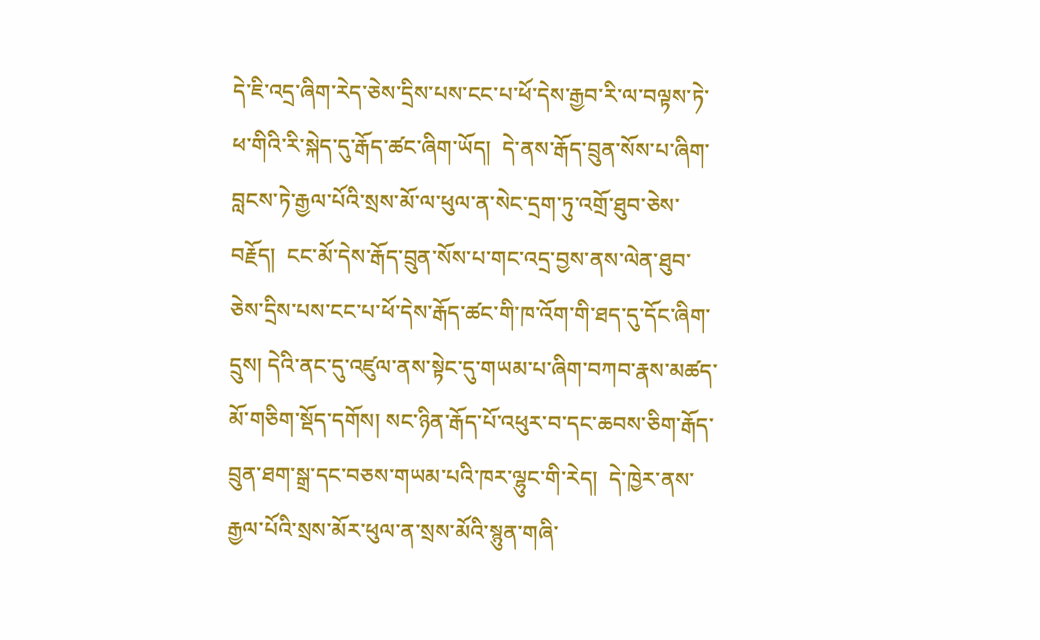དེ་ཇི་འདྲ་ཞིག་རེད་ཅེས་དྲིས་པས་ངང་པ་ཕོ་དེས་རྒྱབ་རི་ལ་བལྟས་ཏེ་ཕ་གིའི་རི་སྐེད་དུ་རྒོད་ཚང་ཞིག་ཡོད།  དེ་ནས་རྒོད་བྲུན་སོས་པ་ཞིག་བླངས་ཏེ་རྒྱལ་པོའི་སྲས་མོ་ལ་ཕུལ་ན་སེང་དྲག་ཏུ་འགྲོ་ཐུབ་ཅེས་བརྗོད།  ངང་མོ་དེས་རྒོད་བྲུན་སོས་པ་གང་འདྲ་བྱས་ནས་ལེན་ཐུབ་ཅེས་དྲིས་པས་ངང་པ་ཕོ་དེས་རྒོད་ཚང་གི་ཁ་འོག་གི་ཐད་དུ་དོང་ཞིག་དྲུས། དེའི་ནང་དུ་འཛུལ་ནས་སྟེང་དུ་གཡམ་པ་ཞིག་བཀབ་རྣས་མཚད་མོ་གཅིག་སྡོད་དགོས། སང་ཉིན་རྒོད་པོ་འཕུར་བ་དང་ཆབས་ཅིག་རྒོད་བྲུན་ཐག་སྒྲ་དང་བཅས་གཡམ་པའི་ཁར་ལྷུང་གི་རེད།  དེ་ཁྱེར་ནས་རྒྱལ་པོའི་སྲས་མོར་ཕུལ་ན་སྲས་མོའི་སྙུན་གཞི་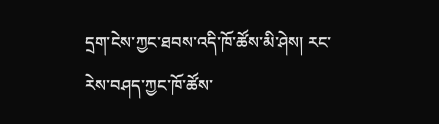དྲག་ངེས་ཀྱང་ཐབས་འདི་ཁོ་ཚོས་མི་ཤེས། རང་རེས་བཤད་ཀྱང་ཁོ་ཚོས་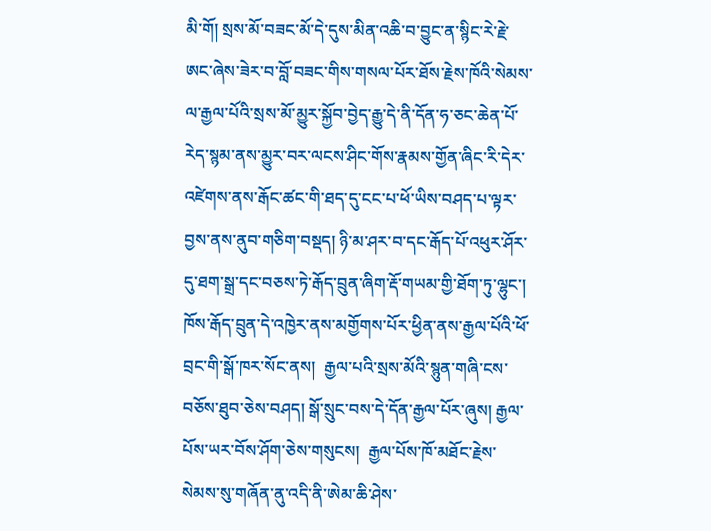མི་གོ། སྲས་མོ་བཟང་མོ་དེ་དུས་མིན་འཆི་བ་བྱུང་ན་སྙིང་རེ་རྗེ་ཨང་ཞེས་ཟེར་བ་བློ་བཟང་གིས་གསལ་པོར་ཐོས་རྗེས་ཁོའི་སེམས་ལ་རྒྱལ་པོའི་སྲས་མོ་མྱུར་སྐྱོབ་བྱེད་རྒྱུ་དེ་ནི་དོན་ཧ་ཅང་ཆེན་པོ་རེད་སྙམ་ནས་མྱུར་བར་ལངས་ཤིང་གོས་རྣམས་གྱོན་ཞིང་རི་དེར་འཛེགས་ནས་རྒོང་ཚང་གི་ཐད་དུ་ངང་པ་ཕོ་ཡིས་བཤད་པ་ལྟར་བྱས་ནས་ནུབ་གཅིག་བསྡད། ཉི་མ་ཤར་བ་དང་རྒོད་པོ་འཕུར་ཤོར་དུ་ཐག་སྒྲ་དང་བཅས་ཏེ་རྒོད་བྲུན་ཞིག་རྡོ་གཡམ་གྱི་ཐོག་ཏུ་ལྷུང་། ཁོས་རྒོད་བྲུན་དེ་འཁྱེར་ནས་མགྱོགས་པོར་ཕྱིན་ནས་རྒྱལ་པོའི་ཕོ་བྲང་གི་སྒོ་ཁར་སོང་ནས།  རྒྱལ་པའི་སྲས་མོའི་སྙུན་གཞི་ངས་བཅོས་ཐུབ་ཅེས་བཤད། སྒོ་སྲུང་བས་དེ་དོན་རྒྱལ་པོར་ཞུས། རྒྱལ་པོས་ཡར་བོས་ཤོག་ཅེས་གསུངས།  རྒྱལ་པོས་ཁོ་མཐོང་རྗེས་སེམས་སུ་གཞོན་ནུ་འདི་ནི་ཨེམ་ཆི་ཤེས་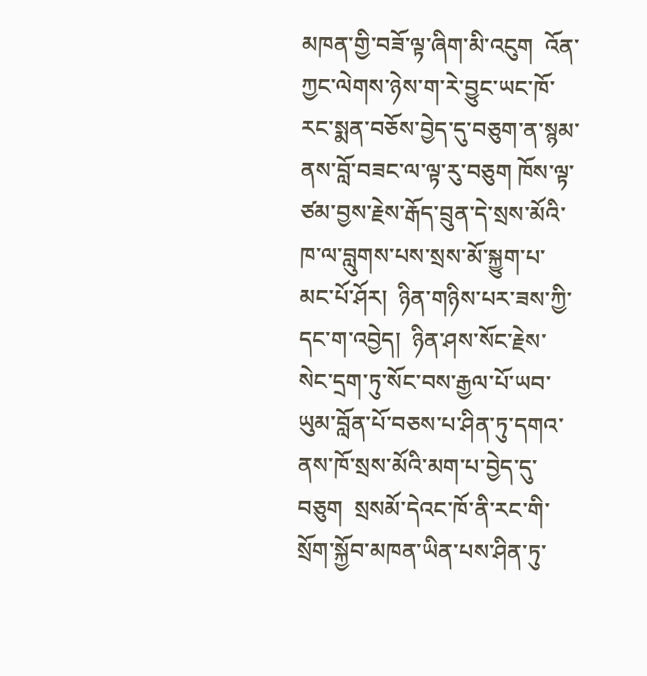མཁན་གྱི་བཟོ་ལྟ་ཞིག་མི་འངུག  འོན་ཀྱང་ལེགས་ཉེས་ག་རེ་བྱུང་ཡང་ཁོ་རང་སྨན་བཅོས་བྱེད་དུ་བཅུག་ན་སྙམ་ནས་བློ་བཟང་ལ་ལྟ་རུ་བཅུག ཁོས་ལྟ་ཙམ་བྱས་རྗེས་རྒོད་བྲུན་དེ་སྲས་མོའི་ཁ་ལ་བླུགས་པས་སྲས་མོ་སྐྱུག་པ་མང་པོ་ཤོར།  ཉིན་གཉིས་པར་ཟས་ཀྱི་དང་ག་འབྱེད།  ཉིན་ཤས་སོང་རྗེས་སེང་དྲག་ཏུ་སོང་བས་རྒྱལ་པོ་ཡབ་ཡུམ་བློན་པོ་བཅས་པ་ཤིན་ཏུ་དགའ་ནས་ཁོ་སྲས་མོའི་མག་པ་བྱེད་དུ་བཅུག  སྲསམོ་དེའང་ཁོ་ནི་རང་གི་སྲོག་སྐྱོབ་མཁན་ཡིན་པས་ཤིན་ཏུ་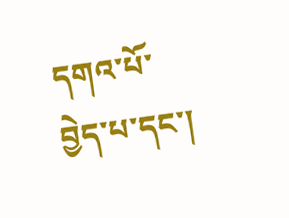དགའ་པོ་བྱེད་པ་དང་།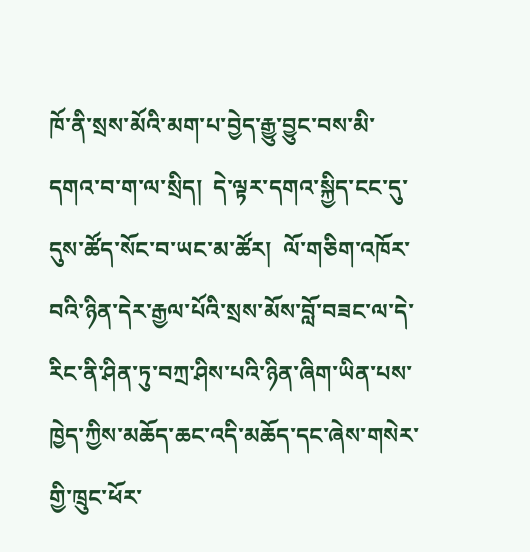ཁོ་ནི་སྲས་མོའི་མག་པ་བྱེད་རྒྱུ་བྱུང་བས་མི་དགའ་བ་ག་ལ་སྲིད།  དེ་ལྟར་དགའ་སྐྱིད་ངང་དུ་དུས་ཚོད་སོང་བ་ཡང་མ་ཚོར།  ལོ་གཅིག་འཁོར་བའི་ཉིན་དེར་རྒྱལ་པོའི་སྲས་མོས་བློ་བཟང་ལ་དེ་རིང་ནི་ཤིན་ཏུ་བཀྲ་ཤིས་པའི་ཉིན་ཞིག་ཡིན་པས་ཁྱེད་ཀྱིས་མཆོད་ཆང་འདི་མཆོད་དང་ཞེས་གསེར་གྱི་ཁྲུང་ཕོར་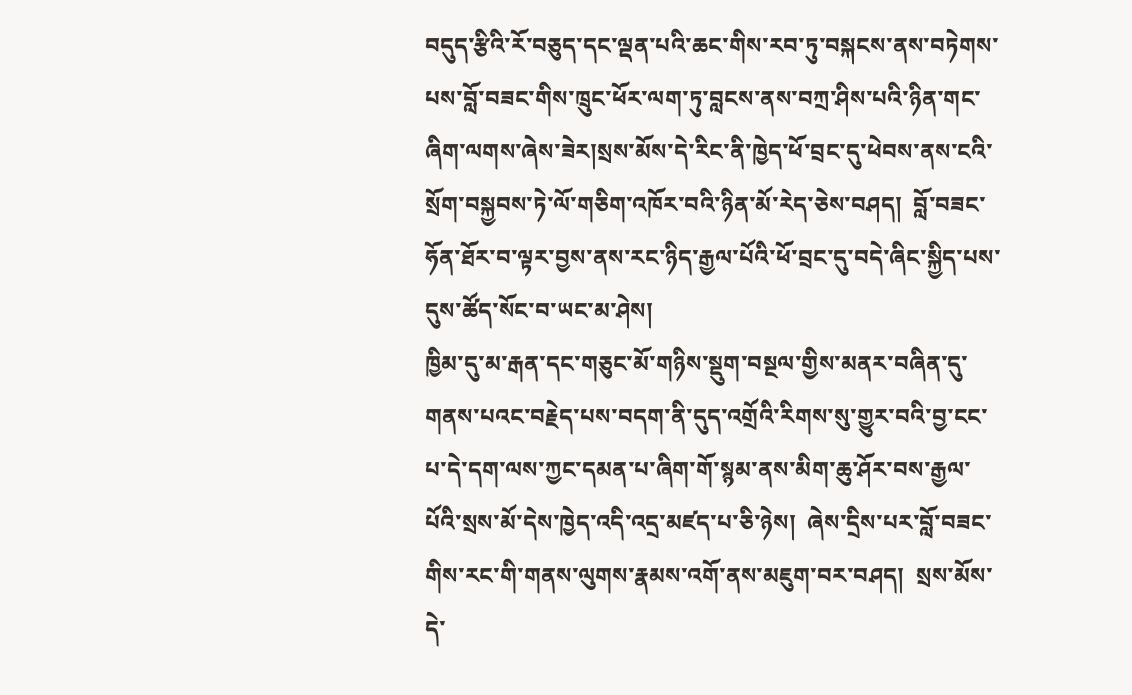བདུད་རྩིའི་རོ་བཅུད་དང་ལྡན་པའི་ཆང་གིས་རབ་ཏུ་བསྐངས་ནས་བཏེགས་པས་བློ་བཟང་གིས་ཁྲུང་ཕོར་ལག་ཏུ་བླངས་ནས་བཀྲ་ཤིས་པའི་ཉིན་གང་ཞིག་ལགས་ཞེས་ཟེར།སྲས་མོས་དེ་རིང་ནི་ཁྱེད་ཕོ་བྲང་དུ་ཕེབས་ནས་ངའི་སྲོག་བསྐྱབས་ཏེ་ལོ་གཅིག་འཁོར་བའི་ཉིན་མོ་རེད་ཅེས་བཤད།  བློ་བཟང་ཧོན་ཐོར་བ་ལྟར་བྱས་ནས་རང་ཉིད་རྒྱལ་པོའི་ཕོ་བྲང་དུ་བདེ་ཞིང་སྐྱིད་པས་དུས་ཚོད་སོང་བ་ཡང་མ་ཤེས།
ཁྱིམ་དུ་མ་རྒན་དང་གཅུང་མོ་གཉིས་སྡུག་བསྔལ་གྱིས་མནར་བཞིན་དུ་གནས་པའང་བརྗེད་པས་བདག་ནི་དུད་འགྲོའི་རིགས་སུ་གྱུར་བའི་བྱ་ངང་པ་དེ་དག་ལས་ཀྱང་དམན་པ་ཞིག་གོ་སྙམ་ནས་མིག་ཆུ་ཤོར་བས་རྒྱལ་པོའི་སྲས་མོ་དེས་ཁྱེད་འདི་འདྲ་མཛད་པ་ཅི་ཉེས།  ཞེས་དྲིས་པར་བློ་བཟང་གིས་རང་གི་གནས་ལུགས་རྣམས་འགོ་ནས་མཇུག་བར་བཤད།  སྲས་མོས་དེ་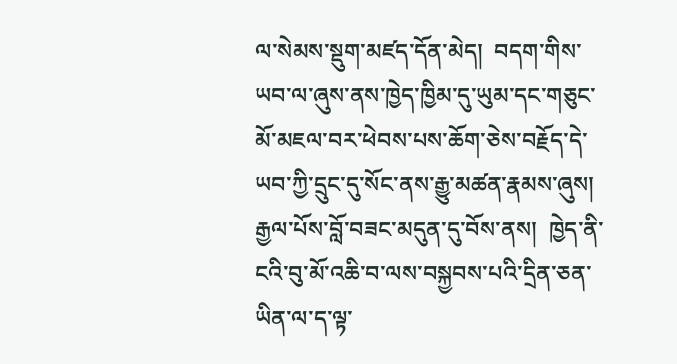ལ་སེམས་སྡུག་མཛད་དོན་མེད།  བདག་གིས་ཡབ་ལ་ཞུས་ནས་ཁྱེད་ཁྱིམ་དུ་ཡུམ་དང་གཅུང་མོ་མཇལ་བར་ཕེབས་པས་ཆོག་ཅེས་བརྗོད་དེ་ཡབ་ཀྱི་དྲུང་དུ་སོང་ནས་རྒྱུ་མཚན་རྣམས་ཞུས།  རྒྱལ་པོས་བློ་བཟང་མདུན་དུ་བོས་ནས།  ཁྱེད་ནི་ངའི་བུ་མོ་འཆི་བ་ལས་བསྐྱབས་པའི་དྲིན་ཅན་ཡིན་ལ་ད་ལྟ་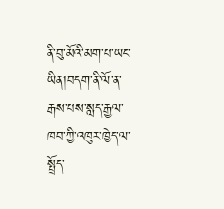ནི་བུ་མོའི་མག་པ་ཡང་ཡིན།བདག་ནི་ལོ་ན་རྒས་པས་སླད་རྒྱལ་ཁབ་ཀྱི་འཁུར་ཁྱེད་ལ་སྤྲོད་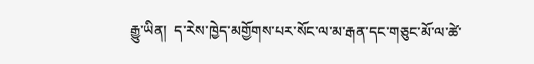རྒྱུ་ཡིན།  ད་རེས་ཁྱེད་མགྱོགས་པར་སོང་ལ་མ་རྒན་དང་གཅུང་མོ་ལ་ཚེ་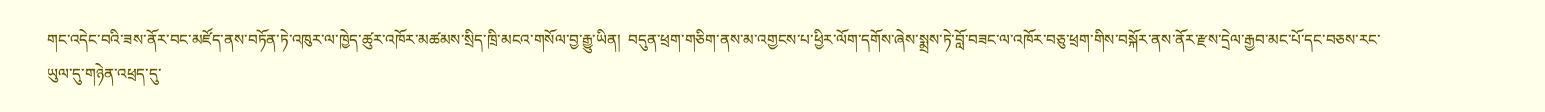གང་འདེང་བའི་ཟས་ནོར་བང་མཛོད་ནས་བཏོན་ཏེ་འཁུར་ལ་ཁྱེད་ཚུར་འཁོར་མཚམས་སྲིད་ཁྲི་མངའ་གསོལ་བྱ་རྒྱུ་ཡིན།  བདུན་ཕྲག་གཅིག་ནས་མ་འགྱངས་པ་ཕྱིར་ལོག་དགོས་ཞེས་སྨྲས་ཏེ་བློ་བཟང་ལ་འཁོར་བཅུ་ཕྲག་གིས་བསྐོར་ནས་ནོར་རྫས་དྲེལ་རྒྱབ་མང་པོ་དང་བཅས་རང་ཡུལ་དུ་གཉེན་འཕྲད་དུ་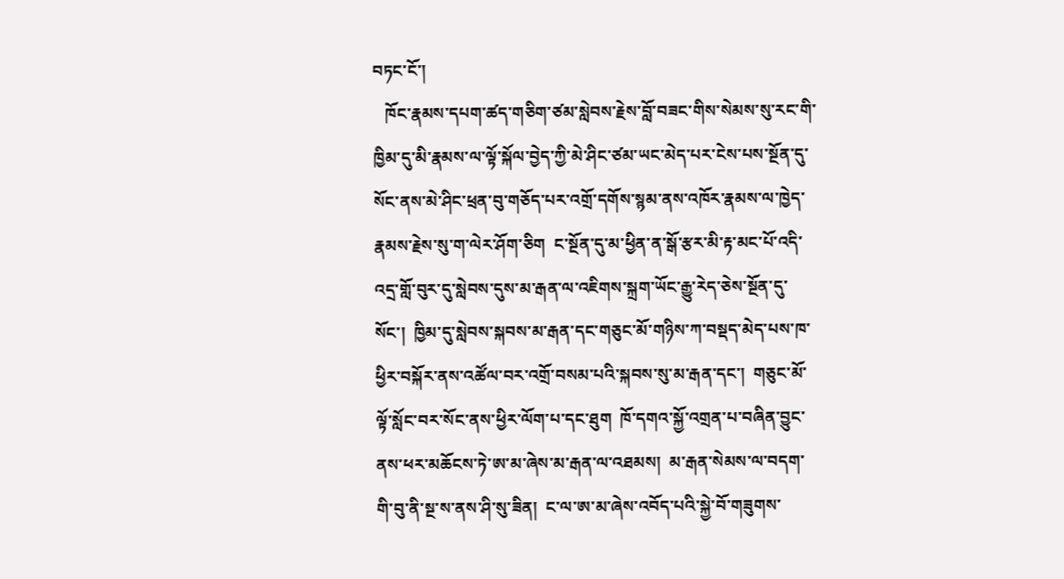བཏང་ངོ་།
   ཁོང་རྣམས་དཔག་ཚད་གཅིག་ཙམ་སླེབས་རྗེས་བློ་བཟང་གིས་སེམས་སུ་རང་གི་ཁྱིམ་དུ་མི་རྣམས་ལ་ལྟོ་སྐོལ་བྱེད་ཀྱི་མེ་ཤིང་ཙམ་ཡང་མེད་པར་ངེས་པས་སྔོན་དུ་སོང་ནས་མེ་ཤིང་ཕྲན་བུ་གཅོད་པར་འགྲོ་དགོས་སྙམ་ནས་འཁོར་རྣམས་ལ་ཁྱེད་རྣམས་རྗེས་སུ་ག་ལེར་ཤོག་ཅིག  ང་སྔོན་དུ་མ་ཕྱིན་ན་སྒོ་རྩར་མི་རྟ་མང་པོ་འདི་འདྲ་གློ་བུར་དུ་སླེབས་དུས་མ་རྒན་ལ་འཇིགས་སྐྲག་ཡོང་རྒྱུ་རེད་ཅེས་སྔོན་དུ་སོང་།  ཁྱིམ་དུ་སླེབས་སྐབས་མ་རྒན་དང་གཅུང་མོ་གཉིས་ཀ་བསྡད་མེད་པས་ཁ་ཕྱིར་བསྐོར་ནས་འཚོལ་བར་འགྲོ་བསམ་པའི་སྐབས་སུ་མ་རྒན་དང་།  གཅུང་མོ་ལྟོ་སློང་བར་སོང་ནས་ཕྱིར་ལོག་པ་དང་ཐུག  ཁོ་དགའ་སྐྱོ་འགྲན་པ་བཞིན་བྱུང་ནས་ཕར་མཆོངས་ཏེ་ཨ་མ་ཞེས་མ་རྒན་ལ་འཐམས།  མ་རྒན་སེམས་ལ་བདག་གི་བུ་ནི་སྔ་ས་ནས་ཤི་སུ་ཟིན།  ང་ལ་ཨ་མ་ཞེས་འབོད་པའི་སྐྱེ་བོ་གཟུགས་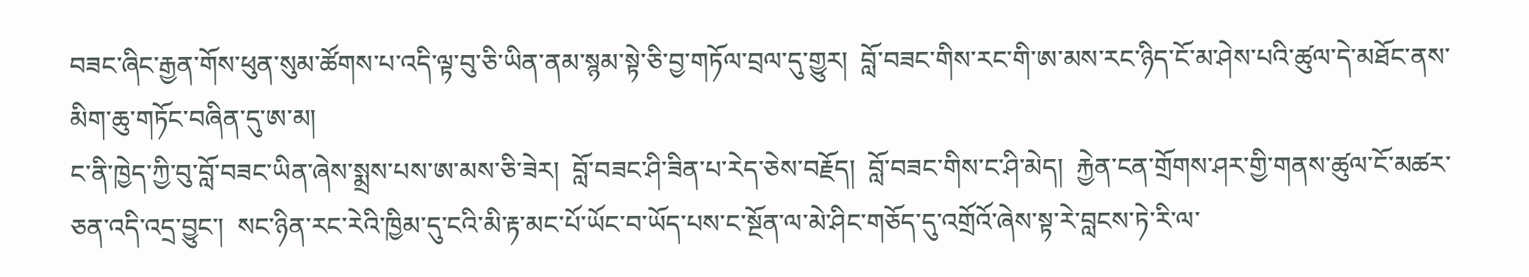བཟང་ཞིང་རྒྱན་གོས་ཕུན་སུམ་ཚོགས་པ་འདི་ལྟ་བུ་ཅི་ཡིན་ནམ་སྙམ་སྟེ་ཅི་བྱ་གཏོལ་བྲལ་དུ་གྱུར།  བློ་བཟང་གིས་རང་གི་ཨ་མས་རང་ཉིད་ངོ་མ་ཤེས་པའི་ཚུལ་དེ་མཐོང་ནས་མིག་ཆུ་གཏོང་བཞིན་དུ་ཨ་མ།
ང་ནི་ཁྱེད་ཀྱི་བུ་བློ་བཟང་ཡིན་ཞེས་སྨྲས་པས་ཨ་མས་ཅི་ཟེར།  བློ་བཟང་ཤི་ཟིན་པ་རེད་ཅེས་བརྗོད།  བློ་བཟང་གིས་ང་ཤི་མེད།  རྐྱེན་ངན་གྲོགས་ཤར་གྱི་གནས་ཚུལ་ངོ་མཚར་ཅན་འདི་འདྲ་བྱུང་།  སང་ཉིན་རང་རེའི་ཁྱིམ་དུ་ངའི་མི་རྟ་མང་པོ་ཡོང་བ་ཡོད་པས་ང་སྔོན་ལ་མེ་ཤིང་གཅོད་དུ་འགྲོའོ་ཞེས་སྟ་རེ་བླངས་ཏེ་རི་ལ་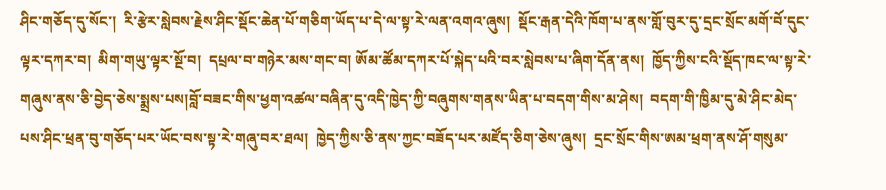ཤིང་གཅོད་དུ་སོང་།  རི་རྩེར་སླེབས་རྗེས་ཤིང་སྡོང་ཆེན་པོ་གཅིག་ཡོད་པ་དེ་ལ་སྟ་རེ་ལན་འགའ་ཞུས།  སྡོང་རྒན་དེའི་ཁོག་པ་ནས་གློ་བུར་དུ་དྲང་སྲོང་མགོ་བོ་དུང་ལྟར་དཀར་བ།  མིག་གཡུ་ལྟར་སྔོ་བ།  དཔྲལ་བ་གཉེར་མས་གང་བ། ཨོམ་ཚོམ་དཀར་པོ་སྐེད་པའི་བར་སླེབས་པ་ཞིག་དོན་ནས།  ཁྱོད་ཀྱིས་ངའི་སྡོད་ཁང་ལ་སྟ་རེ་གཞུས་ནས་ཅི་བྱེད་ཅེས་སྨྲས་པས།བློ་བཟང་གིས་ཕྱག་འཚལ་བཞིན་དུ་འདི་ཁྱེད་ཀྱི་བཞུགས་གནས་ཡིན་པ་བདག་གིས་མ་ཤེས།  བདག་གི་ཁྱིམ་དུ་མེ་ཤིང་མེད་པས་ཤིང་ཕྲན་བུ་གཅོད་པར་ཡོང་བས་སྟ་རེ་གཞུ་བར་ཐལ།  ཁྱེད་ཀྱིས་ཅི་ནས་ཀྱང་བཟོད་པར་མཛོད་ཅིག་ཅེས་ཞུས།  དྲང་སྲོང་གིས་ཨམ་ཕྲག་ནས་ཤོ་གསུམ་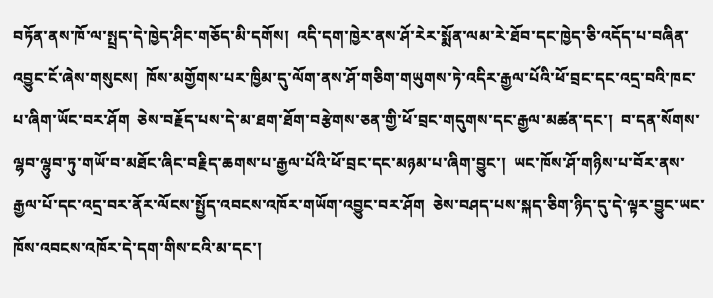བཏོན་ནས་ཁོ་ལ་སྤྲད་དེ་ཁྱེད་ཤིང་གཅོད་མི་དགོས།  འདི་དག་ཁྱེར་ནས་ཤོ་རེར་སྨོན་ལམ་རེ་ཐོབ་དང་ཁྱེད་ཅི་འདོད་པ་བཞིན་འབྱུང་ངོ་ཞེས་གསུངས།  ཁོས་མགྱོགས་པར་ཁྱིམ་དུ་ལོག་ནས་ཤོ་གཅིག་གཡུགས་ཏེ་འདིར་རྒྱལ་པོའི་ཕོ་བྲང་དང་འདྲ་བའི་ཁང་པ་ཞིག་ཡོང་བར་ཤོག  ཅེས་བརྗོད་པས་དེ་མ་ཐག་ཐོག་བརྩེགས་ཅན་གྱི་ཕོ་བྲང་གདུགས་དང་རྒྱལ་མཚན་དང་།  བ་དན་སོགས་ལྷབ་ལྷུབ་ཏུ་གཡོ་བ་མཐོང་ཞིང་བརྗིད་ཆགས་པ་རྒྱལ་པོའི་ཕོ་བྲང་དང་མཉམ་པ་ཞིག་བྱུང་།  ཡང་ཁོས་ཤོ་གཉིས་པ་བོར་ནས་རྒྱལ་པོ་དང་འདྲ་བར་ནོར་ལོངས་སྤྱོད་འབངས་འཁོར་གཡོག་འབྱུང་བར་ཤོག  ཅེས་བཤད་པས་སྐད་ཅིག་ཉིད་དུ་དེ་ལྟར་བྱུང་ཡང་ཁོས་འབངས་འཁོར་དེ་དག་གིས་ངའི་མ་དང་།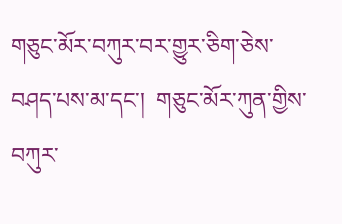གཅུང་མོར་བཀུར་བར་གྱུར་ཅིག་ཅེས་བཤད་པས་མ་དང་།  གཅུང་མོར་ཀུན་གྱིས་བཀུར་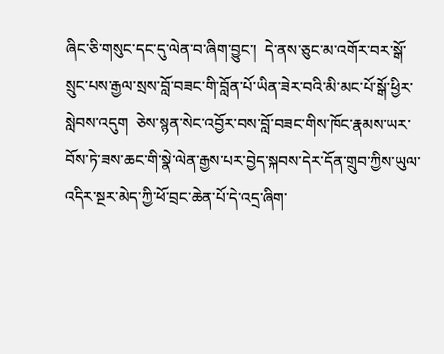ཞིང་ཅི་གསུང་དང་དུ་ལེན་བ་ཞིག་བྱུང་།  དེ་ནས་ཅུང་མ་འགོར་བར་སྒོ་སྲུང་པས་རྒྱལ་སྲས་བློ་བཟང་གི་བློན་པོ་ཡིན་ཟེར་བའི་མི་མང་པོ་སྒོ་ཕྱིར་སླེབས་འདུག  ཅེས་སྙན་སེང་འབྱོར་བས་བློ་བཟང་གིས་ཁོང་རྣམས་ཡར་བོས་ཏེ་ཟས་ཆང་གི་སྣེ་ལེན་རྒྱས་པར་བྱེད་སྐབས་དེར་དོན་གྲུབ་ཀྱིས་ཡུལ་འདིར་སྔར་མེད་ཀྱི་ཕོ་བྲང་ཆེན་པོ་དེ་འདྲ་ཞིག་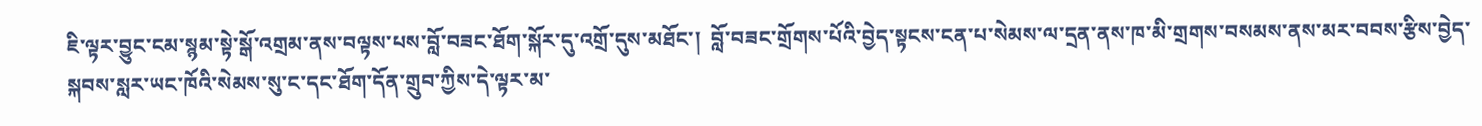ཇི་ལྟར་བྱུང་ངམ་སྙམ་སྟེ་སྒོ་འགྲམ་ནས་བལྟས་པས་བློ་བཟང་ཐོག་སྐོར་དུ་འགྲོ་དུས་མཐོང་།  བློ་བཟང་གྲོགས་པོའི་བྱེད་སྟངས་ངན་པ་སེམས་ལ་དྲན་ནས་ཁ་མི་གྲགས་བསམས་ནས་མར་བབས་རྩིས་བྱེད་སྐབས་སླར་ཡང་ཁོའི་སེམས་སུ་ང་དང་ཐོག་དོན་གྲུབ་ཀྱིས་དེ་ལྟར་མ་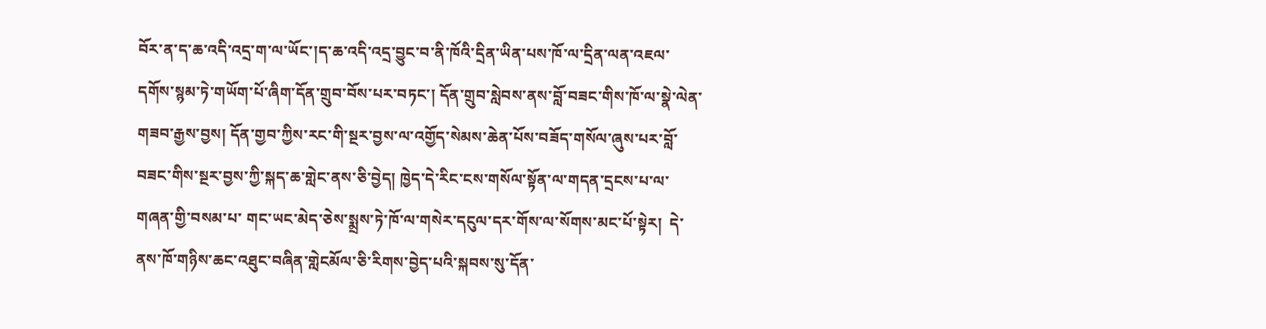བོར་ན་ད་ཆ་འདི་འདྲ་ག་ལ་ཡོང་།ད་ཆ་འདི་འདྲ་བྱུང་བ་ནི་ཁོའི་དྲིན་ཡིན་པས་ཁོ་ལ་དྲིན་ལན་འཇལ་དགོས་སྙམ་ཏེ་གཡོག་པོ་ཞིག་དོན་གྲུབ་བོས་པར་བཏང་། དོན་གྲུབ་སླེབས་ནས་བློ་བཟང་གིས་ཁོ་ལ་སྣེ་ལེན་གཟབ་རྒྱས་བྱས། དོན་གྱབ་ཀྱིས་རང་གི་སྔར་བྱས་ལ་འགྱོད་སེམས་ཆེན་པོས་བཟོད་གསོལ་ཞུས་པར་བློ་བཟང་གིས་སྔར་བྱས་ཀྱི་སྐད་ཆ་གླེང་ནས་ཅི་བྱེད། ཁྱེད་དེ་རིང་ངས་གསོལ་སྟོན་ལ་གདན་དྲངས་པ་ལ་གཞན་གྱི་བསམ་པ་ གང་ཡང་མེད་ཅེས་སྨྲས་ཏེ་ཁོ་ལ་གསེར་དངུལ་དར་གོས་ལ་སོགས་མང་པོ་སྟེར།  དེ་ནས་ཁོ་གཉིས་ཆང་འཐུང་བཞིན་གླེངམོལ་ཅི་རིགས་བྱེད་པའི་སྐབས་སུ་དོན་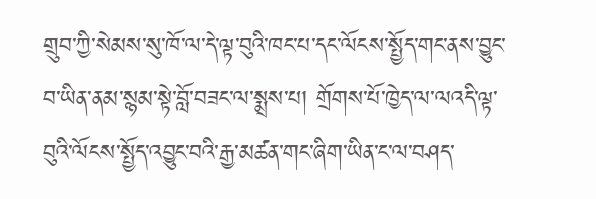གྲུབ་ཀྱི་སེམས་སུ་ཁོ་ལ་དེ་ལྟ་བུའི་ཁང་པ་དང་ལོངས་སྤྱོད་གང་ནས་བྱུང་བ་ཡིན་ནམ་སྙམ་སྟེ་བློ་བཟང་ལ་སྨྲས་པ། གྲོགས་པོ་ཁྱེད་ལ་ལའདི་ལྟ་བུའི་ལོངས་སྤྱོད་འབྱུང་བའི་རྒྱ་མཚན་གང་ཞིག་ཡིན་ང་ལ་བཤད་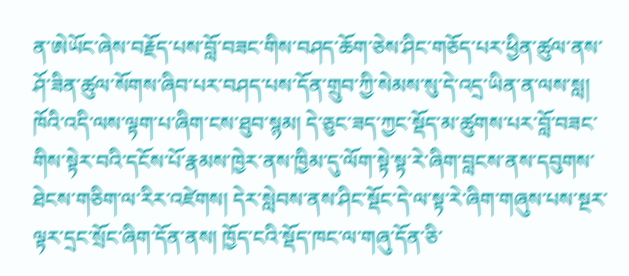ན་ཨེཡོང་ཞེས་བརྗོད་པས་བློ་བཟང་གིས་བཤད་ཆོག་ཅེས་ཤིང་གཅོད་པར་ཕྱིན་ཚུལ་ནས་ཤོ་ཟིན་ཚུལ་སོགས་ཞིབ་པར་བཤད་པས་དོན་གྲུབ་ཀྱི་སེམས་སུ་དེ་འདྲ་ཡིན་ན་ལས་སླ། ཁོའི་འདི་ལས་ལྟག་པ་ཞིག་ངས་ཐུབ་སྙམ། དེ་ཅུང་ཟད་ཀྱང་སྡོད་མ་ཚུགས་པར་བློ་བཟང་གིས་སྟེར་བའི་དངོས་པོ་རྣམས་ཁྱེར་ནས་ཁྱིམ་དུ་ལོག་སྟེ་སྟ་རེ་ཞིག་བླངས་ནས་དབུགས་ཐེངས་གཅིག་ལ་རིར་འཛེགས། དེར་སླེབས་ནས་ཤིང་སྡོང་དེ་ལ་སྟ་རེ་ཞིག་གཞུས་པས་སྔར་ལྟར་དྲང་སྲོང་ཞིག་དོན་ནས། ཁྱོད་ངའི་སྡོད་ཁང་ལ་གཞུ་དོན་ཅི་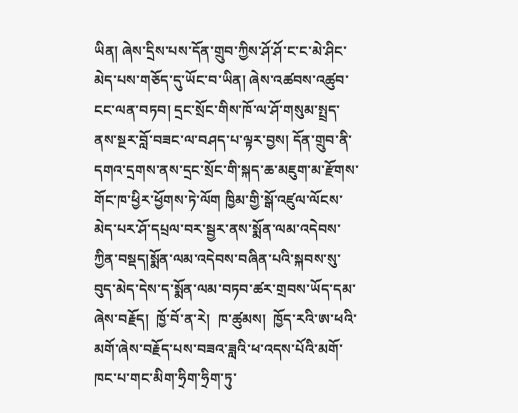ཡིན། ཞེས་དྲིས་པས་དོན་གྲུབ་ཀྱིས་ཤོ་ཤོ་ང་ང་མེ་ཤིང་མེད་པས་གཅོད་དུ་ཡོང་བ་ཡིན། ཞེས་འཚབས་འཚུབ་ངང་ལན་བཏབ། དྲང་སྲོང་གིས་ཁོ་ལ་ཤོ་གསུམ་སྤྲད་ནས་སྔར་བློ་བཟང་ལ་བཤད་པ་ལྟར་བྱས། དོན་གྲུབ་ནི་དགའ་དྲགས་ནས་དྲང་སྲོང་གི་སྐད་ཆ་མཇུག་མ་རྫོགས་གོང་ཁ་ཕྱིར་ཕྱོགས་ཏེ་ལོག ཁྱིམ་གྱི་སྒོ་འཛུལ་ལོངས་མེད་པར་ཤོ་དཔྲལ་བར་སྦྱར་ནས་སྨོན་ལམ་འདེབས་ཀྱིན་བསྡད།སྨོན་ལམ་འདེབས་བཞིན་པའི་སྐབས་སུ་བུད་མེད་དེས་ད་སྨོན་ལམ་བཏབ་ཚར་གྲབས་ཡོད་དམ་ཞེས་བརྗོད།  ཁྱོ་བོ་ན་རེ།  ཁ་ཚུམས།  ཁྱོད་རའི་ཨ་ཕའི་མགོ་ཞེས་བརྗོད་པས་བཟའ་ཟླའི་ཕ་འདས་པོའི་མགོ་ཁང་པ་གང་མིག་ཧྲིག་ཧྲིག་ཏུ་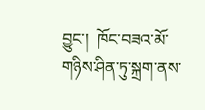བྱུང་།  ཁོང་བཟའ་མོ་གཉིས་ཤིན་ཏུ་སྐྲག་ནས་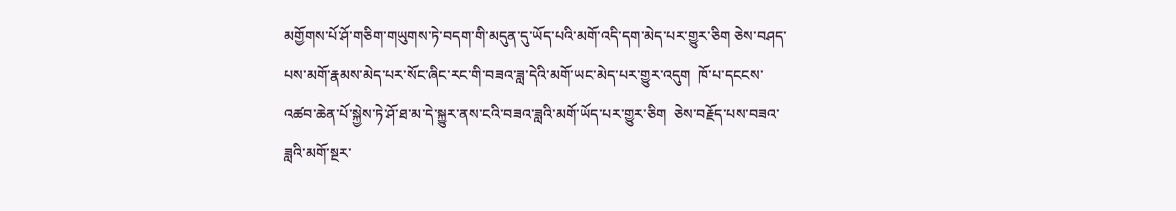མགྱོགས་པོ་ཤོ་གཅིག་གཡུགས་ཏེ་བདག་གི་མདུན་དུ་ཡོད་པའི་མགོ་འདི་དག་མེད་པར་གྱུར་ཅིག ཅེས་བཤད་པས་མགོ་རྣམས་མེད་པར་སོང་ཞིང་རང་གི་བཟའ་ཟླ་དེའི་མགོ་ཡང་མེད་པར་གྱུར་འདུག  ཁོ་པ་དངངས་འཚབ་ཆེན་པོ་སྐྱེས་ཏེ་ཤོ་ཐ་མ་དེ་སྐྱུར་ནས་ངའི་བཟའ་ཟླའི་མགོ་ཡོད་པར་གྱུར་ཅིག  ཅེས་བརྗོད་པས་བཟའ་ཟླའི་མགོ་སྔར་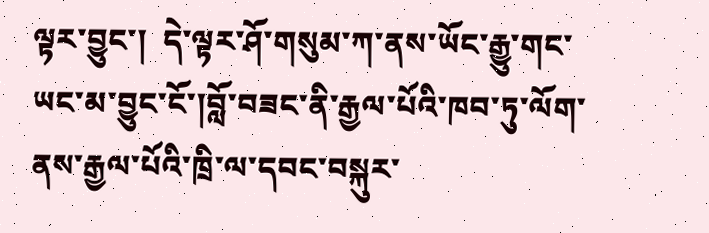ལྟར་བྱུང་།  དེ་ལྟར་ཤོ་གསུམ་ཀ་ནས་ཡོང་རྒྱུ་གང་ཡང་མ་བྱུང་ངོ་།བློ་བཟང་ནི་རྒྱལ་པོའི་ཁབ་ཏུ་ལོག་ནས་རྒྱལ་པོའི་ཁྲི་ལ་དབང་བསྐུར་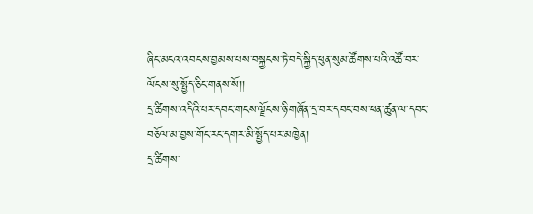ཞིང་མངའ་འབངས་བྱམས་པས་བསྐྱངས་ཏེ་བདེ་སྐྱིད་ཕུན་སུམ་ཚོགས་པའི་འཚོ་བར་ལོངས་སུ་སྤྱོད་ཅིང་གནས་སོ།།
དྲ་ཚིགས་འདིའི་པར་དབང་གངས་ལྗོངས་ཉི་གཞོན་དྲ་བར་དབང་བས་ཕན་ཚུན་ལ་དབང་བཅོལ་མ་བྱས་གོང་རང་དགར་མི་སྤྱོད་པར་མཁྱེན།
དྲ་ཚིགས་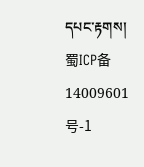དཔང་རྟགས། 蜀ICP备14009601号-1